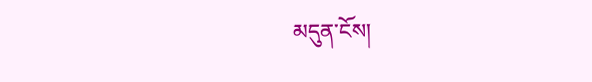མདུན་ངོས།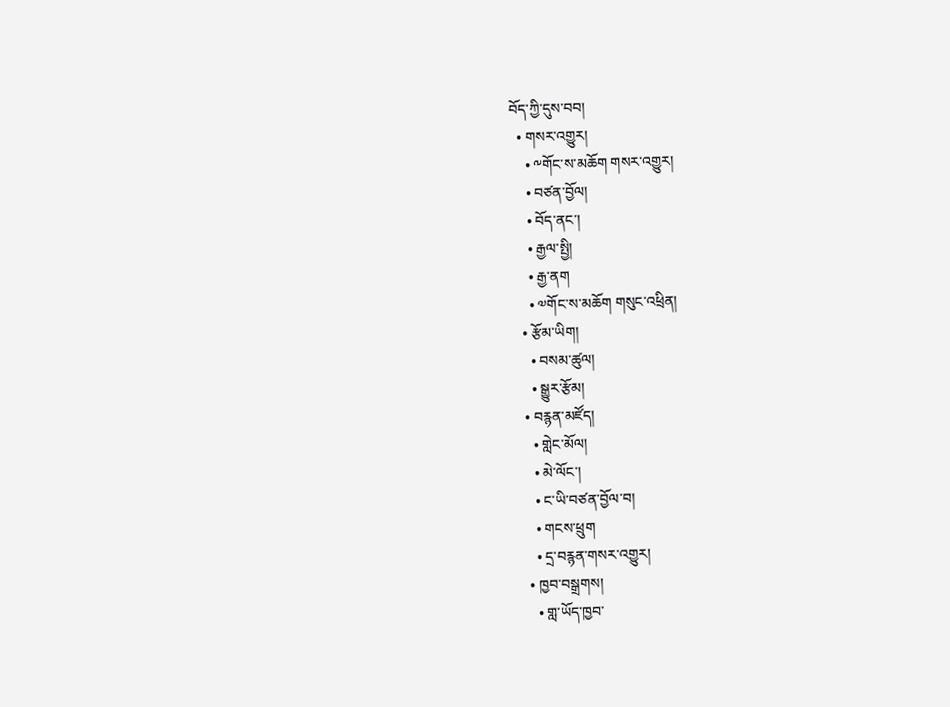བོད་ཀྱི་དུས་བབ།
  • གསར་འགྱུར།
    • ༸གོང་ས་མཆོག གསར་འགྱུར།
    • བཙན་བྱོལ།
    • བོད་ནང་།
    • རྒྱལ་སྤྱི།
    • རྒྱ་ནག
    • ༧གོང་ས་མཆོག གསུང་འཕྲིན།
  • རྩོམ་ཡིག།
    • བསམ་ཚུལ།
    • སྒྱུར་རྩོམ།
  • བརྙན་མཛོད།
    • གླེང་མོལ།
    • མེ་ལོང་།
    • ང་ཡི་བཙན་བྱོལ་བ།
    • གངས་ཕྲུག
    • དྲ་བརྙན་གསར་འགྱུར།
  • ཁྱབ་བསྒྲགས།
    • གླ་ཡོད་ཁྱབ་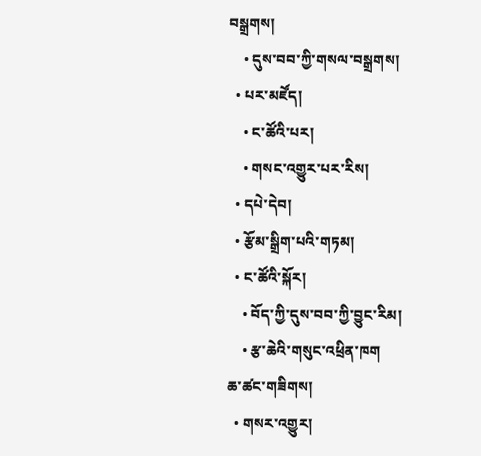བསྒྲགས།
    • དུས་བབ་ཀྱི་གསལ་བསྒྲགས།
  • པར་མཛོད།
    • ང་ཚོའི་པར།
    • གསང་འགྱུར་པར་རིས།
  • དཔེ་དེབ།
  • རྩོམ་སྒྲིག་པའི་གཏམ།
  • ང་ཚོའི་སྐོར།
    • བོད་ཀྱི་དུས་བབ་ཀྱི་བྱུང་རིམ།
    • རྩ་ཆེའི་གསུང་འཕྲིན་ཁག
ཆ་ཚང་གཟིགས།
  • གསར་འགྱུར།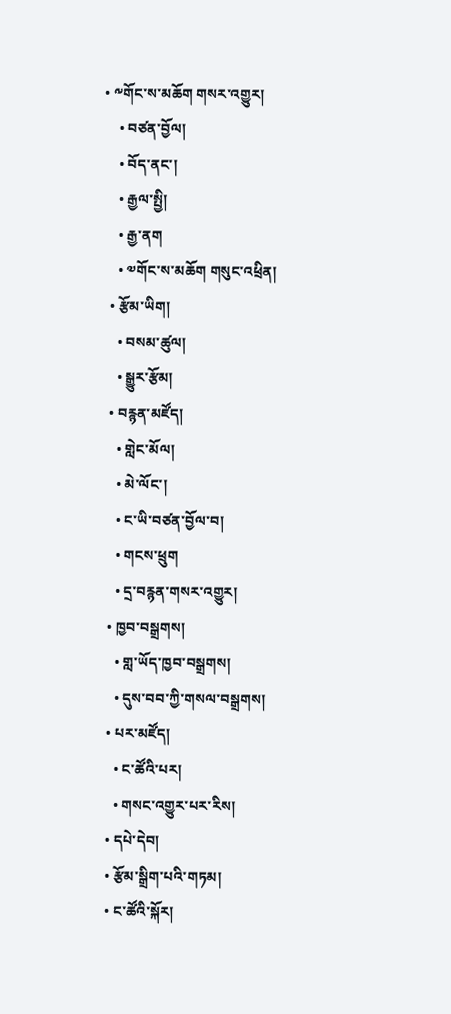• ༸གོང་ས་མཆོག གསར་འགྱུར།
    • བཙན་བྱོལ།
    • བོད་ནང་།
    • རྒྱལ་སྤྱི།
    • རྒྱ་ནག
    • ༧གོང་ས་མཆོག གསུང་འཕྲིན།
  • རྩོམ་ཡིག།
    • བསམ་ཚུལ།
    • སྒྱུར་རྩོམ།
  • བརྙན་མཛོད།
    • གླེང་མོལ།
    • མེ་ལོང་།
    • ང་ཡི་བཙན་བྱོལ་བ།
    • གངས་ཕྲུག
    • དྲ་བརྙན་གསར་འགྱུར།
  • ཁྱབ་བསྒྲགས།
    • གླ་ཡོད་ཁྱབ་བསྒྲགས།
    • དུས་བབ་ཀྱི་གསལ་བསྒྲགས།
  • པར་མཛོད།
    • ང་ཚོའི་པར།
    • གསང་འགྱུར་པར་རིས།
  • དཔེ་དེབ།
  • རྩོམ་སྒྲིག་པའི་གཏམ།
  • ང་ཚོའི་སྐོར།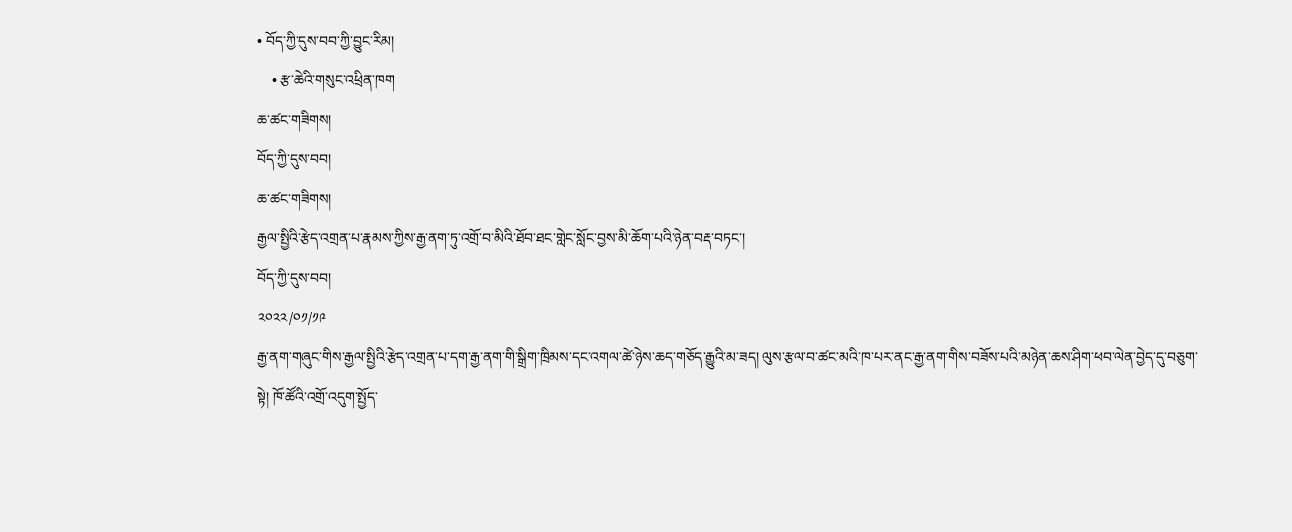• བོད་ཀྱི་དུས་བབ་ཀྱི་བྱུང་རིམ།
    • རྩ་ཆེའི་གསུང་འཕྲིན་ཁག
ཆ་ཚང་གཟིགས།
བོད་ཀྱི་དུས་བབ།
ཆ་ཚང་གཟིགས།
རྒྱལ་སྤྱིའི་རྩེད་འགྲན་པ་རྣམས་ཀྱིས་རྒྱ་ནག་ཏུ་འགྲོ་བ་མིའི་ཐོབ་ཐང་གླེང་སློང་བྱས་མི་ཆོག་པའི་ཉེན་བརྡ་བཏང་།
བོད་ཀྱི་དུས་བབ།
༢༠༢༢/༠༡/༡༩
རྒྱ་ནག་གཞུང་གིས་རྒྱལ་སྤྱིའི་རྩེད་འགྲན་པ་དག་རྒྱ་ནག་གི་སྒྲིག་ཁྲིམས་དང་འགལ་ཚེ་ཉེས་ཆད་གཅོད་རྒྱུའི་མ་ཟད། ལུས་རྩལ་བ་ཚང་མའི་ཁ་པར་ནང་རྒྱ་ནག་གིས་བཟོས་པའི་མཉེན་ཆས་ཤིག་ཕབ་ལེན་བྱེད་དུ་བཅུག་སྟེ། ཁོ་ཚོའི་འགྲོ་འདུག་སྤྱོད་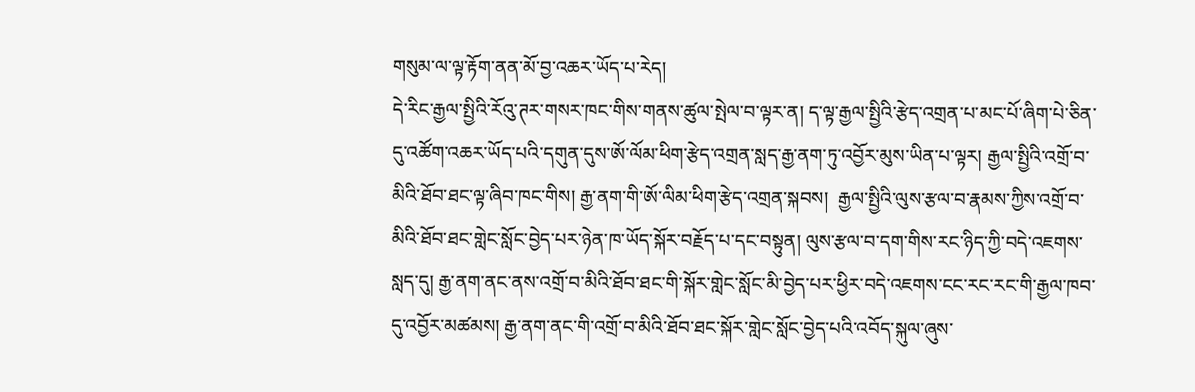གསུམ་ལ་ལྟ་རྟོག་ནན་མོ་བྱ་འཆར་ཡོད་པ་རེད།
དེ་རིང་རྒྱལ་སྤྱིའི་རོའུ་ཊར་གསར་ཁང་གིས་གནས་ཚུལ་སྤེལ་བ་ལྟར་ན། ད་ལྟ་རྒྱལ་སྤྱིའི་རྩེད་འགྲན་པ་མང་པོ་ཞིག་པེ་ཅིན་དུ་འཚོག་འཆར་ཡོད་པའི་དགུན་དུས་ཨོ་ལོམ་ཕིག་རྩེད་འགྲན་སླད་རྒྱ་ནག་ཏུ་འབྱོར་མུས་ཡིན་པ་ལྟར། རྒྱལ་སྤྱིའི་འགྲོ་བ་མིའི་ཐོབ་ཐང་ལྟ་ཞིབ་ཁང་གིས། རྒྱ་ནག་གི་ཨོ་ལིམ་ཕིག་རྩེད་འགྲན་སྐབས།  རྒྱལ་སྤྱིའི་ལུས་རྩལ་བ་རྣམས་ཀྱིས་འགྲོ་བ་མིའི་ཐོབ་ཐང་གླེང་སློང་བྱེད་པར་ཉེན་ཁ་ཡོད་སྐོར་བརྗོད་པ་དང་བསྟུན། ལུས་རྩལ་བ་དག་གིས་རང་ཉིད་ཀྱི་བདེ་འཇགས་སླད་དུ། རྒྱ་ནག་ནང་ནས་འགྲོ་བ་མིའི་ཐོབ་ཐང་གི་སྐོར་གླེང་སློང་མི་བྱེད་པར་ཕྱིར་བདེ་འཇགས་ངང་རང་རང་གི་རྒྱལ་ཁབ་དུ་འབྱོར་མཚམས། རྒྱ་ནག་ནང་གི་འགྲོ་བ་མིའི་ཐོབ་ཐང་སྐོར་གླེང་སློང་བྱེད་པའི་འབོད་སྐུལ་ཞུས་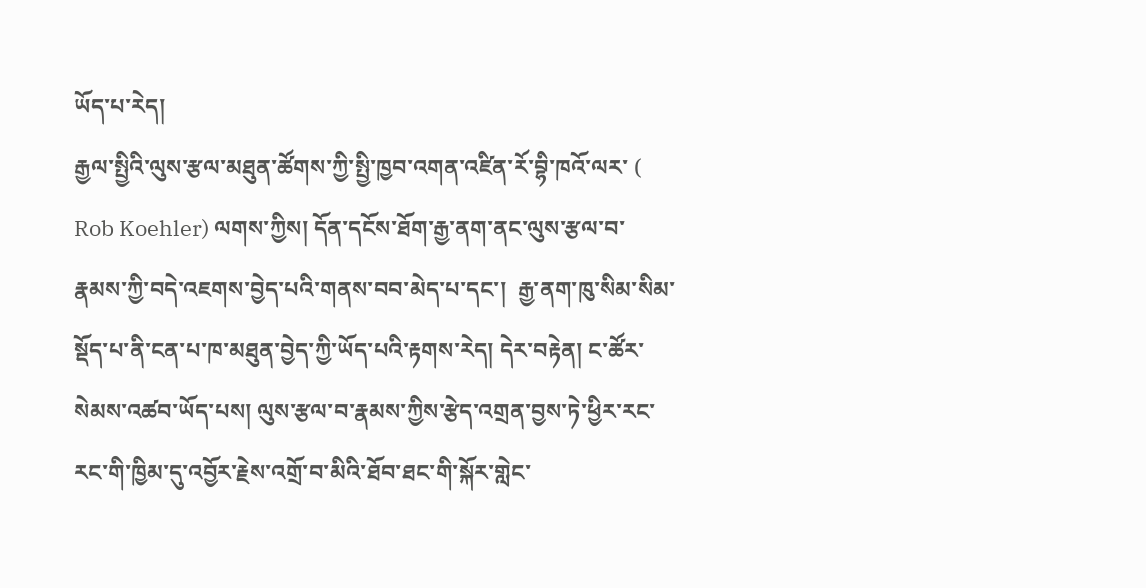ཡོད་པ་རེད།
རྒྱལ་སྤྱིའི་ལུས་རྩལ་མཐུན་ཚོགས་ཀྱི་སྤྱི་ཁྱབ་འགན་འཛིན་རོ་བྷི་ཁའོ་ལར་ ( Rob Koehler) ལགས་ཀྱིས། དོན་དངོས་ཐོག་རྒྱ་ནག་ནང་ལུས་རྩལ་བ་རྣམས་ཀྱི་བདེ་འཇགས་བྱེད་པའི་གནས་བབ་མེད་པ་དང་།  རྒྱ་ནག་ཁུ་སིམ་སིམ་སྡོད་པ་ནི་ངན་པ་ཁ་མཐུན་བྱེད་ཀྱི་ཡོད་པའི་རྟགས་རེད། དེར་བརྟེན། ང་ཚོར་སེམས་འཚབ་ཡོད་པས། ལུས་རྩལ་བ་རྣམས་ཀྱིས་རྩེད་འགྲན་བྱས་ཏེ་ཕྱིར་རང་རང་གི་ཁྱིམ་དུ་འབྱོར་རྗེས་འགྲོ་བ་མིའི་ཐོབ་ཐང་གི་སྐོར་གླེང་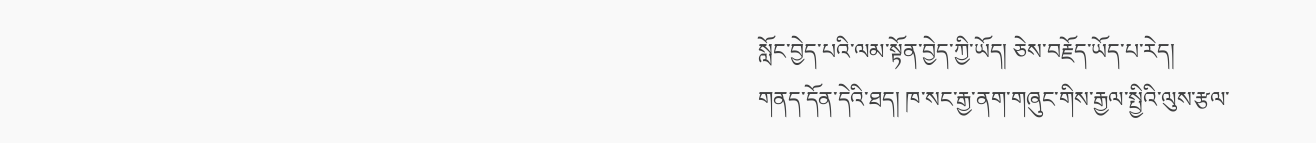སློང་བྱེད་པའི་ལམ་སྟོན་བྱེད་ཀྱི་ཡོད། ཅེས་བརྗོད་ཡོད་པ་རེད།
གནད་དོན་དེའི་ཐད། ཁ་སང་རྒྱ་ནག་གཞུང་གིས་རྒྱལ་སྤྱིའི་ལུས་རྩལ་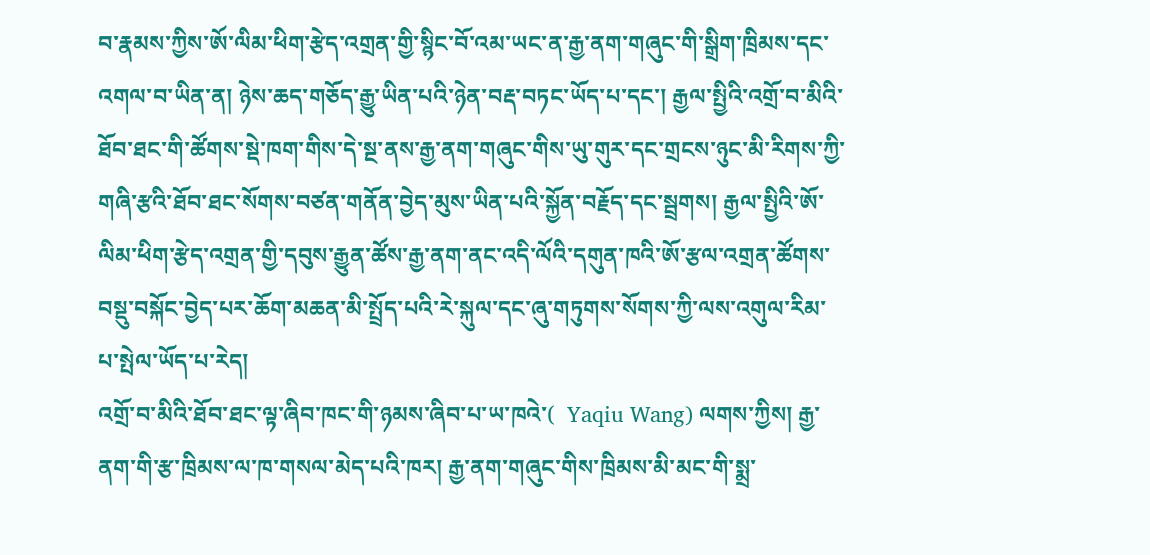བ་རྣམས་ཀྱིས་ཨོ་ལིམ་ཕིག་རྩེད་འགྲན་གྱི་སྙིང་བོ་འམ་ཡང་ན་རྒྱ་ནག་གཞུང་གི་སྒྲིག་ཁྲིམས་དང་འགལ་བ་ཡིན་ན། ཉེས་ཆད་གཅོད་རྒྱུ་ཡིན་པའི་ཉེན་བརྡ་བཏང་ཡོད་པ་དང་། རྒྱལ་སྤྱིའི་འགྲོ་བ་མིའི་ཐོབ་ཐང་གི་ཚོགས་སྡེ་ཁག་གིས་དེ་སྔ་ནས་རྒྱ་ནག་གཞུང་གིས་ཡུ་གུར་དང་གྲངས་ཉུང་མི་རིགས་ཀྱི་གཞི་རྩའི་ཐོབ་ཐང་སོགས་བཙན་གནོན་བྱེད་མུས་ཡིན་པའི་སྐྱོན་བརྗོད་དང་སྦྲགས། རྒྱལ་སྤྱིའི་ཨོ་ལིམ་ཕིག་རྩེད་འགྲན་གྱི་དབུས་རྒྱུན་ཚོས་རྒྱ་ནག་ནང་འདི་ལོའི་དགུན་ཁའི་ཨོ་རྩལ་འགྲན་ཚོགས་བསྡུ་བསྐོང་བྱེད་པར་ཆོག་མཆན་མི་སྤྲོད་པའི་རེ་སྐུལ་དང་ཞུ་གཏུགས་སོགས་ཀྱི་ལས་འགུལ་རིམ་པ་སྤེལ་ཡོད་པ་རེད།
འགྲོ་བ་མིའི་ཐོབ་ཐང་ལྟ་ཞིབ་ཁང་གི་ཉམས་ཞིབ་པ་ཡ་ཁའེ་(  Yaqiu Wang) ལགས་ཀྱིས། རྒྱ་ནག་གི་རྩ་ཁྲིམས་ལ་ཁ་གསལ་མེད་པའི་ཁར། རྒྱ་ནག་གཞུང་གིས་ཁྲིམས་མི་མང་གི་སྨྲ་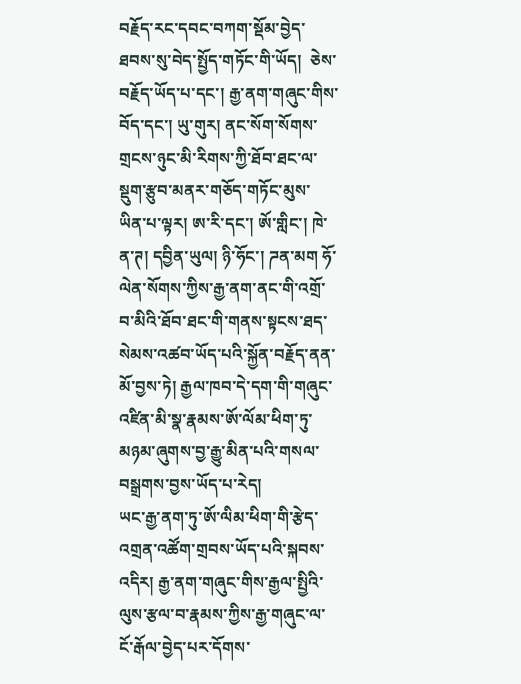བརྗོད་རང་དབང་བཀག་སྡོམ་བྱེད་ཐབས་སུ་བེད་སྤྱོད་གཏོང་གི་ཡོད།  ཅེས་བརྗོད་ཡོད་པ་དང་། རྒྱ་ནག་གཞུང་གིས་བོད་དང་། ཡུ་གུར། ནང་སོག་སོགས་གྲངས་ཉུང་མི་རིགས་ཀྱི་ཐོབ་ཐང་ལ་སྡུག་རྩུབ་མནར་གཅོད་གཏོང་མུས་ཡིན་པ་ལྟར། ཨ་རི་དང་། ཨོ་གླིང་། ཁེ་ན་ཊ། དབྱིན་ཡུལ། ཉི་ཧོང་། ཌན་མག ཧོ་ལེན་སོགས་ཀྱིས་རྒྱ་ནག་ནང་གི་འགྲོ་བ་མིའི་ཐོབ་ཐང་གི་གནས་སྟངས་ཐད་སེམས་འཚབ་ཡོད་པའི་སྐྱོན་བརྗོད་ནན་མོ་བྱས་ཏེ། རྒྱལ་ཁབ་དེ་དག་གི་གཞུང་འཛིན་མི་སྣ་རྣམས་ཨོ་ལོམ་ཕིག་ཏུ་མཉམ་ཞུགས་བྱ་རྒྱུ་མིན་པའི་གསལ་བསྒྲགས་བྱས་ཡོད་པ་རེད།
ཡང་རྒྱ་ནག་ཏུ་ཨོ་ལིམ་ཕིག་གི་རྩེད་འགྲན་འཚོག་གྲབས་ཡོད་པའི་སྐབས་འདིར། རྒྱ་ནག་གཞུང་གིས་རྒྱལ་སྤྱིའི་ལུས་རྩལ་བ་རྣམས་ཀྱིས་རྒྱ་གཞུང་ལ་ངོ་རྒོལ་བྱེད་པར་དོགས་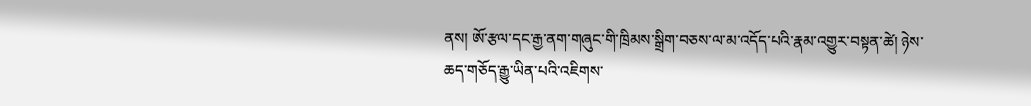ནས། ཨོ་རྩལ་དང་རྒྱ་ནག་གཞུང་གི་ཁྲིམས་སྒྲིག་བཅས་ལ་མ་འདོད་པའི་རྣམ་འགྱུར་བསྟན་ཚེ། ཉེས་ཆད་གཅོད་རྒྱུ་ཡིན་པའི་འཇིགས་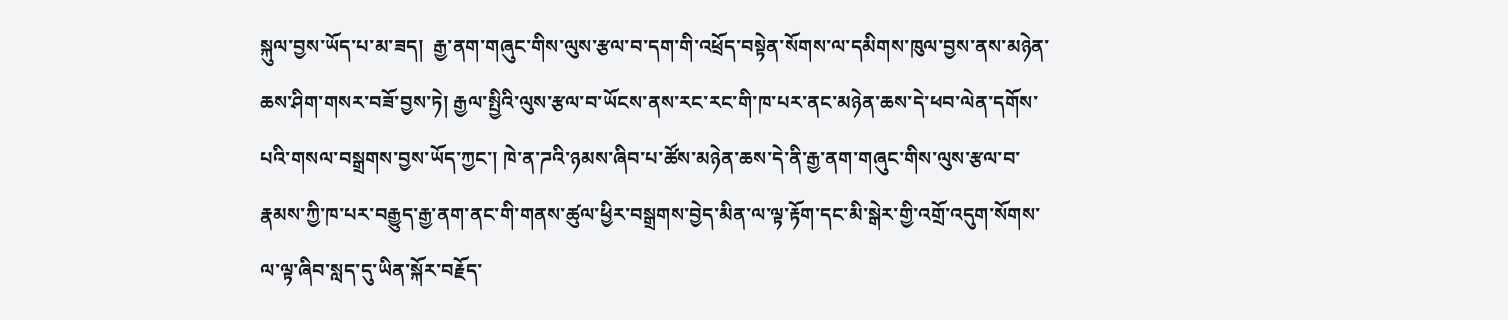སྐུལ་བྱས་ཡོད་པ་མ་ཟད།  རྒྱ་ནག་གཞུང་གིས་ལུས་རྩལ་བ་དག་གི་འཕྲོད་བསྟེན་སོགས་ལ་དམིགས་ཁུལ་བྱས་ནས་མཉེན་ཆས་ཤིག་གསར་བཟོ་བྱས་ཏེ། རྒྱལ་སྤྱིའི་ལུས་རྩལ་བ་ཡོངས་ནས་རང་རང་གི་ཁ་པར་ནང་མཉེན་ཆས་དེ་ཕབ་ལེན་དགོས་པའི་གསལ་བསྒྲགས་བྱས་ཡོད་ཀྱང་། ཁེ་ན་ཌའི་ཉམས་ཞིབ་པ་ཚོས་མཉེན་ཆས་དེ་ནི་རྒྱ་ནག་གཞུང་གིས་ལུས་རྩལ་བ་རྣམས་ཀྱི་ཁ་པར་བརྒྱུད་རྒྱ་ནག་ནང་གི་གནས་ཚུལ་ཕྱིར་བསྒྲགས་བྱེད་མིན་ལ་ལྟ་རྟོག་དང་མི་སྒེར་གྱི་འགྲོ་འདུག་སོགས་ལ་ལྟ་ཞིབ་སླད་དུ་ཡིན་སྐོར་བརྗོད་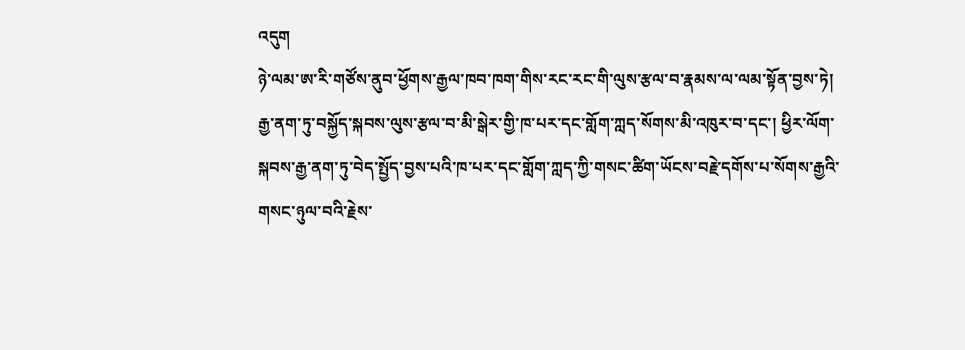འདུག
ཉེ་ལམ་ཨ་རི་གཙོས་ནུབ་ཕྱོགས་རྒྱལ་ཁབ་ཁག་གིས་རང་རང་གི་ལུས་རྩལ་བ་རྣམས་ལ་ལམ་སྟོན་བྱས་ཏེ། རྒྱ་ནག་ཏུ་བསྐྱོད་སྐབས་ལུས་རྩལ་བ་མི་སྒེར་གྱི་ཁ་པར་དང་གློག་ཀླད་སོགས་མི་འཁུར་བ་དང་། ཕྱིར་ལོག་སྐབས་རྒྱ་ནག་ཏུ་བེད་སྤྱོད་བྱས་པའི་ཁ་པར་དང་གློག་ཀླད་ཀྱི་གསང་ཚིག་ཡོངས་བརྗེ་དགོས་པ་སོགས་རྒྱའི་གསང་ཉུལ་བའི་རྗེས་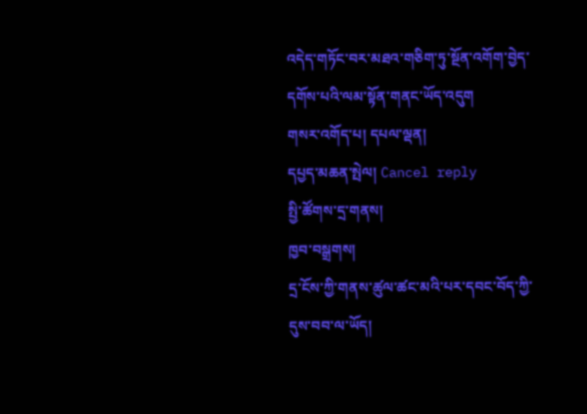འདེད་གཏོང་བར་མཐའ་གཅིག་ཏུ་སྔོན་འགོག་བྱེད་དགོས་པའི་ལམ་སྟོན་གནང་ཡོད་འདུག
གསར་འགོད་པ། དཔལ་ལྡན།
དཔྱད་མཆན་སྤེལ། Cancel reply
སྤྱི་ཚོགས་དྲ་གནས།
ཁྱབ་བསྒྲགས།
དྲ་ངོས་ཀྱི་གནས་ཚུལ་ཚང་མའི་པར་དབང་བོད་ཀྱི་དུས་བབ་ལ་ཡོད།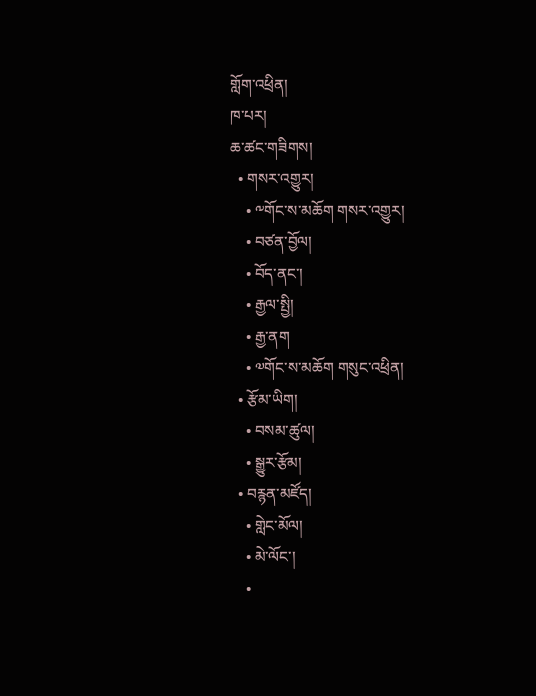གློག་འཕྲིན།
ཁ་པར།
ཆ་ཚང་གཟིགས།
  • གསར་འགྱུར།
    • ༸གོང་ས་མཆོག གསར་འགྱུར།
    • བཙན་བྱོལ།
    • བོད་ནང་།
    • རྒྱལ་སྤྱི།
    • རྒྱ་ནག
    • ༧གོང་ས་མཆོག གསུང་འཕྲིན།
  • རྩོམ་ཡིག།
    • བསམ་ཚུལ།
    • སྒྱུར་རྩོམ།
  • བརྙན་མཛོད།
    • གླེང་མོལ།
    • མེ་ལོང་།
    •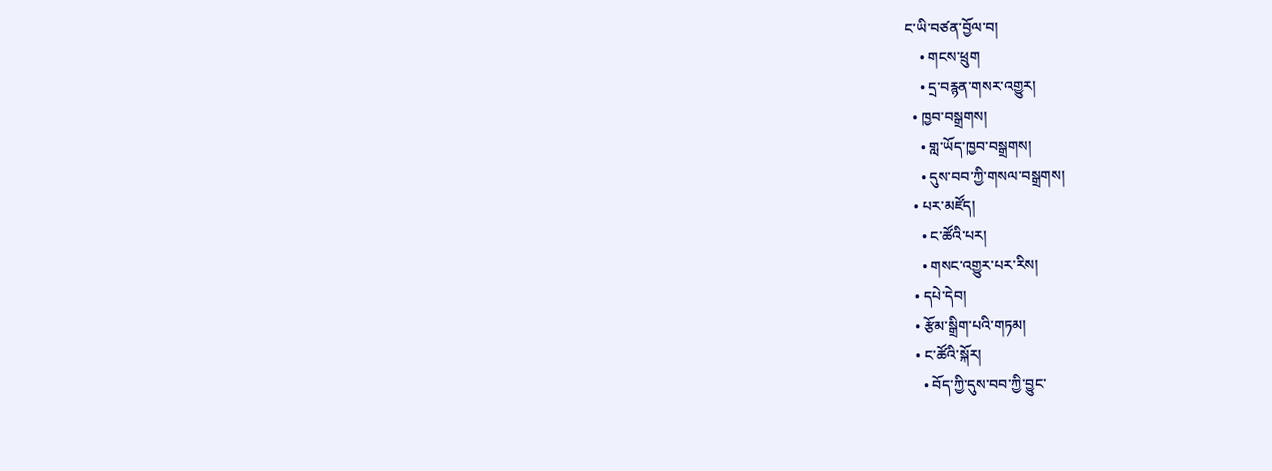ང་ཡི་བཙན་བྱོལ་བ།
    • གངས་ཕྲུག
    • དྲ་བརྙན་གསར་འགྱུར།
  • ཁྱབ་བསྒྲགས།
    • གླ་ཡོད་ཁྱབ་བསྒྲགས།
    • དུས་བབ་ཀྱི་གསལ་བསྒྲགས།
  • པར་མཛོད།
    • ང་ཚོའི་པར།
    • གསང་འགྱུར་པར་རིས།
  • དཔེ་དེབ།
  • རྩོམ་སྒྲིག་པའི་གཏམ།
  • ང་ཚོའི་སྐོར།
    • བོད་ཀྱི་དུས་བབ་ཀྱི་བྱུང་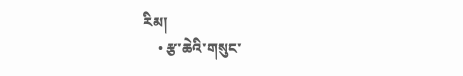རིམ།
    • རྩ་ཆེའི་གསུང་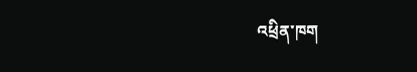འཕྲིན་ཁག